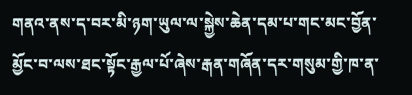གནའ་ནས་ད་བར་མི་ཉག་ཡུལ་ལ་སྐྱེས་ཆེན་དམ་པ་གང་མང་བྱོན་མྱོང་བ་ལས་ཐང་སྟོང་རྒྱལ་པོ་ཞེས་རྒན་གཞོན་དར་གསུམ་གྱི་ཁ་ན་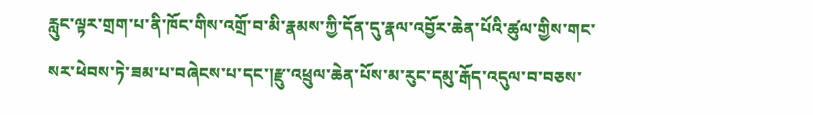རླུང་ལྟར་གྲག་པ་ནི་ཁོང་གིས་འགྲོ་བ་མི་རྣམས་ཀྱི་དོན་དུ་རྣལ་འབྱོར་ཆེན་པོའི་ཚུལ་གྱིས་གང་སར་ཕེབས་ཏེ་ཟམ་པ་བཞེངས་པ་དང་།རྫུ་འཕྲུལ་ཆེན་པོས་མ་རུང་དམུ་རྒོད་འདུལ་བ་བཅས་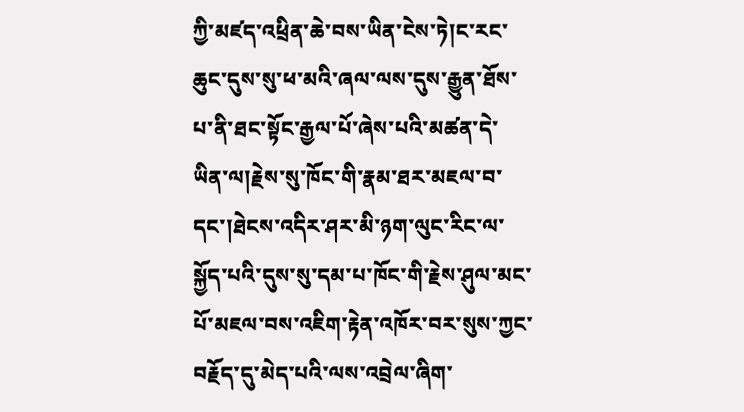ཀྱི་མཛད་འཕྲིན་ཆེ་བས་ཡིན་ངེས་ཏེ།ང་རང་ཆུང་དུས་སུ་ཕ་མའི་ཞལ་ལས་དུས་རྒྱུན་ཐོས་པ་ནི་ཐང་སྟོང་རྒྱལ་པོ་ཞེས་པའི་མཚན་དེ་ཡིན་ལ།རྗེས་སུ་ཁོང་གི་རྣམ་ཐར་མཇལ་བ་དང་།ཐེངས་འདིར་ཤར་མི་ཉག་ལུང་རིང་ལ་སྐྱོད་པའི་དུས་སུ་དམ་པ་ཁོང་གི་རྗེས་ཤུལ་མང་པོ་མཇལ་བས་འཇིག་རྟེན་འཁོར་བར་སུས་ཀྱང་བརྗོད་དུ་མེད་པའི་ལས་འབྲེལ་ཞིག་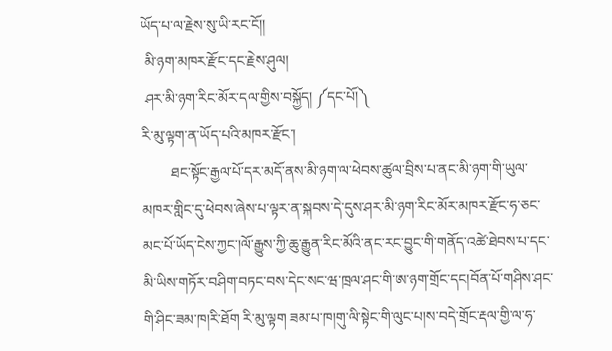ཡོད་པ་ལ་རྗེས་སུ་ཡི་རང་ངོ།།
 མི་ཉག་མཁར་རྫོང་དང་རྗེས་ཤུལ།
 ཤར་མི་ཉག་རིང་མོར་དལ་གྱིས་བསྐྱོད། ༼དང་པོ།༽
རི་མུ་ལྟག་ན་ཡོད་པའི་མཁར་རྫོང་།
        ཐང་སྟོང་རྒྱལ་པོ་དར་མདོ་ནས་མི་ཉག་ལ་ཕེབས་ཚུལ་བྲིས་པ་ནང་མི་ཉག་གི་ཡུལ་མཁར་གླིང་དུ་ཕེབས་ཞེས་པ་ལྟར་ན་སྐབས་དེ་དུས་ཤར་མི་ཉག་རིང་མོར་མཁར་རྫོང་ཧ་ཅང་མང་པོ་ཡོད་ངེས་ཀྱང་།ལོ་རྒྱུས་ཀྱི་ཆུ་རྒྱུན་རིང་མོའི་ནང་རང་བྱུང་གི་གནོད་འཚེ་ཐེབས་པ་དང་མི་ཡིས་གཏོར་བཤིག་བཏང་བས་དེང་སང་ཝ་ཁྲལ་ཤང་གི་ཨ་ཉག་གྲོང་དང།བོན་པོ་གཤིས་ཤང་གི་ཤིང་ཟམ་ཁ།རི་ཐོག རི་མུ་ལྟག ཟམ་པ་ཁ།གུ་ལི་སྟེང་གི་ལུང་པ།ས་བདེ་གྲོང་རྡལ་གྱི་ལ་ཧ་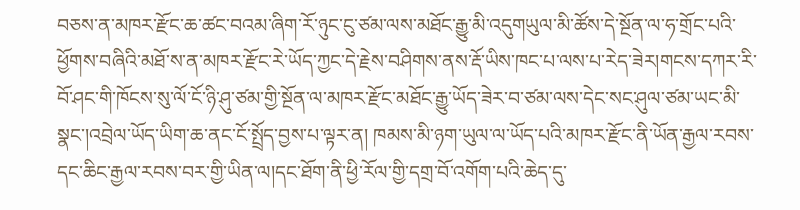བཅས་ན་མཁར་རྫོང་ཆ་ཚང་བའམ་ཞིག་རོ་ཉུང་ངུ་ཙམ་ལས་མཐོང་རྒྱུ་མི་འདུགཡུལ་མི་ཚོས་དེ་སྔོན་ལ་ཧ་གྲོང་པའི་ཕྱོགས་བཞིའི་མཐོ་ས་ན་མཁར་རྫོང་རེ་ཡོད་ཀྱང་དེ་རྗེས་བཤིགས་ནས་རྡོ་ཡིས་ཁང་པ་ལས་པ་རེད་ཟེར།གངས་དཀར་རི་བོ་ཤང་གི་ཁོངས་སུ་ལོ་ངོ་ཉི་ཤུ་ཙམ་གྱི་སྔོན་ལ་མཁར་རྫོང་མཐོང་རྒྱུ་ཡོད་ཟེར་བ་ཙམ་ལས་དེང་སང་ཤུལ་ཙམ་ཡང་མི་སྣང་།འབྲེལ་ཡོད་ཡིག་ཆ་ནང་ངོ་སྤྲོད་བྱས་པ་ལྟར་ན། ཁམས་མི་ཉག་ཡུལ་ལ་ཡོད་པའི་མཁར་རྫོང་ནི་ཡོན་རྒྱལ་རབས་དང་ཆིང་རྒྱལ་རབས་བར་གྱི་ཡིན་ལ།དང་ཐོག་ནི་ཕྱི་རོལ་གྱི་དགྲ་བོ་འགོག་པའི་ཆེད་དུ་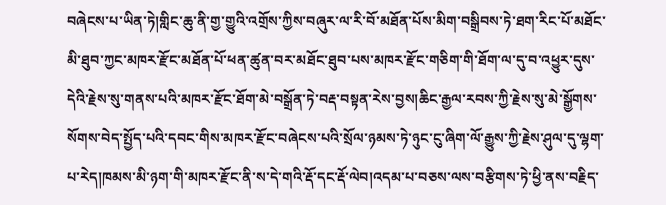བཞེངས་པ་ཡིན་ཏེ།གླིང་ཆུ་ནི་གྱ་གྱུའི་འགྲོས་ཀྱིས་བཞུར་ལ་རི་བོ་མཐོན་པོས་མིག་བསྒྲིབས་ཏེ་ཐག་རིང་པོ་མཐོང་མི་ཐུབ་ཀྱང་མཁར་རྫོང་མཐོན་པོ་ཕན་ཚུན་བར་མཐོང་ཐུབ་པས་མཁར་རྫོང་གཅིག་གི་ཐོག་ལ་དུ་བ་འཕྱུར་དུས་དེའི་རྗེས་སུ་གནས་པའི་མཁར་རྫོང་ཐོག་མེ་བསྒྲོན་ཏེ་བརྡ་བསྟན་རེས་བྱས།ཆིང་རྒྱལ་རབས་ཀྱི་རྗེས་སུ་མེ་སྒྱོགས་སོགས་བེད་སྤྱོད་པའི་དབང་གིས་མཁར་རྫོང་བཞེངས་པའི་སྲོལ་ཉམས་ཏེ་ཉུང་ངུ་ཞིག་ལོ་རྒྱུས་ཀྱི་རྗེས་ཤུལ་དུ་ལྷག་པ་རེད།ཁམས་མི་ཉག་གི་མཁར་རྫོང་ནི་ས་དེ་གའི་རྡོ་དང་རྡོ་ལེབ།འདམ་པ་བཅས་ལས་བརྩིགས་ཏེ་ཕྱི་ནས་བརྗིད་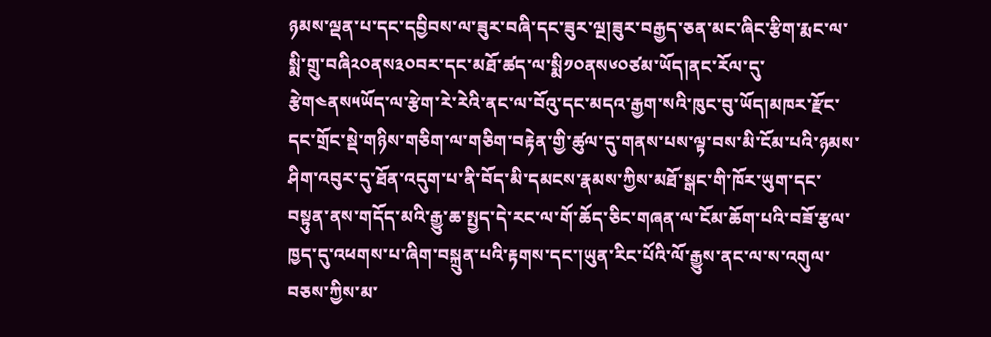ཉམས་ལྡན་པ་དང་དབྱིབས་ལ་ཟུར་བཞི་དང་ཟུར་ལྔ།ཟུར་བརྒྱད་ཅན་མང་ཞིང་རྩིག་རྨང་ལ་སྨི་གྲུ་བཞི༢༠ནས༣༠བར་དང་མཐོ་ཚད་ལ་སྨི༡༠ནས༦༠ཙམ་ཡོད།ནང་རོལ་དུ་རྩེག༤ནས༥ཡོད་ལ་རྩེག་རེ་རེའི་ནང་ལ་བོའུ་དང་མདའ་རྒྱག་སའི་ཁུང་བུ་ཡོད།མཁར་རྫོང་དང་གྲོང་སྡེ་གཉིས་གཅིག་ལ་གཅིག་བརྟེན་གྱི་ཚུལ་དུ་གནས་པས་ལྟ་བས་མི་ངོམ་པའི་ཉམས་ཤིག་འབུར་དུ་ཐོན་འདུག་པ་ནི་བོད་མི་དམངས་རྣམས་ཀྱིས་མཐོ་སྒང་གི་ཁོར་ཡུག་དང་བསྟུན་ནས་གདོད་མའི་རྒྱུ་ཆ་སྤྱད་དེ་རང་ལ་གོ་ཆོད་ཅིང་གཞན་ལ་ངོམ་ཆོག་པའི་བཟོ་རྩལ་ཁྱད་དུ་འཕགས་པ་ཞིག་བསྐྲུན་པའི་རྟགས་དང་།ཡུན་རིང་པོའི་ལོ་རྒྱུས་ནང་ལ་ས་འགུལ་བཅས་ཀྱིས་མ་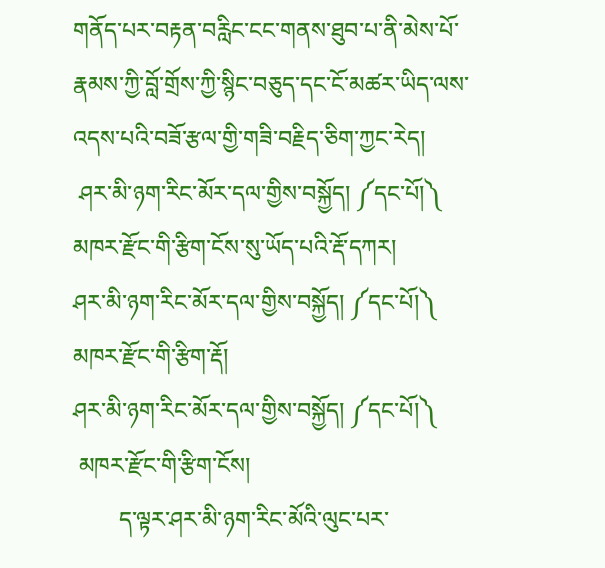གནོད་པར་བརྟན་བརླིང་ངང་གནས་ཐུབ་པ་ནི་མེས་པོ་རྣམས་ཀྱི་བློ་གྲོས་ཀྱི་སྙིང་བཅུད་དང་ངོ་མཚར་ཡིད་ལས་འདས་པའི་བཟོ་རྩལ་གྱི་གཟི་བརྗིད་ཅིག་ཀྱང་རེད།
 ཤར་མི་ཉག་རིང་མོར་དལ་གྱིས་བསྐྱོད། ༼དང་པོ།༽
མཁར་རྫོང་གི་རྩིག་ངོས་སུ་ཡོད་པའི་རྡོ་དཀར།
ཤར་མི་ཉག་རིང་མོར་དལ་གྱིས་བསྐྱོད། ༼དང་པོ།༽
མཁར་རྫོང་གི་རྩིག་རྡོ།
ཤར་མི་ཉག་རིང་མོར་དལ་གྱིས་བསྐྱོད། ༼དང་པོ།༽
 མཁར་རྫོང་གི་རྩིག་ངོས།
        ད་ལྟར་ཤར་མི་ཉག་རིང་མོའི་ལུང་པར་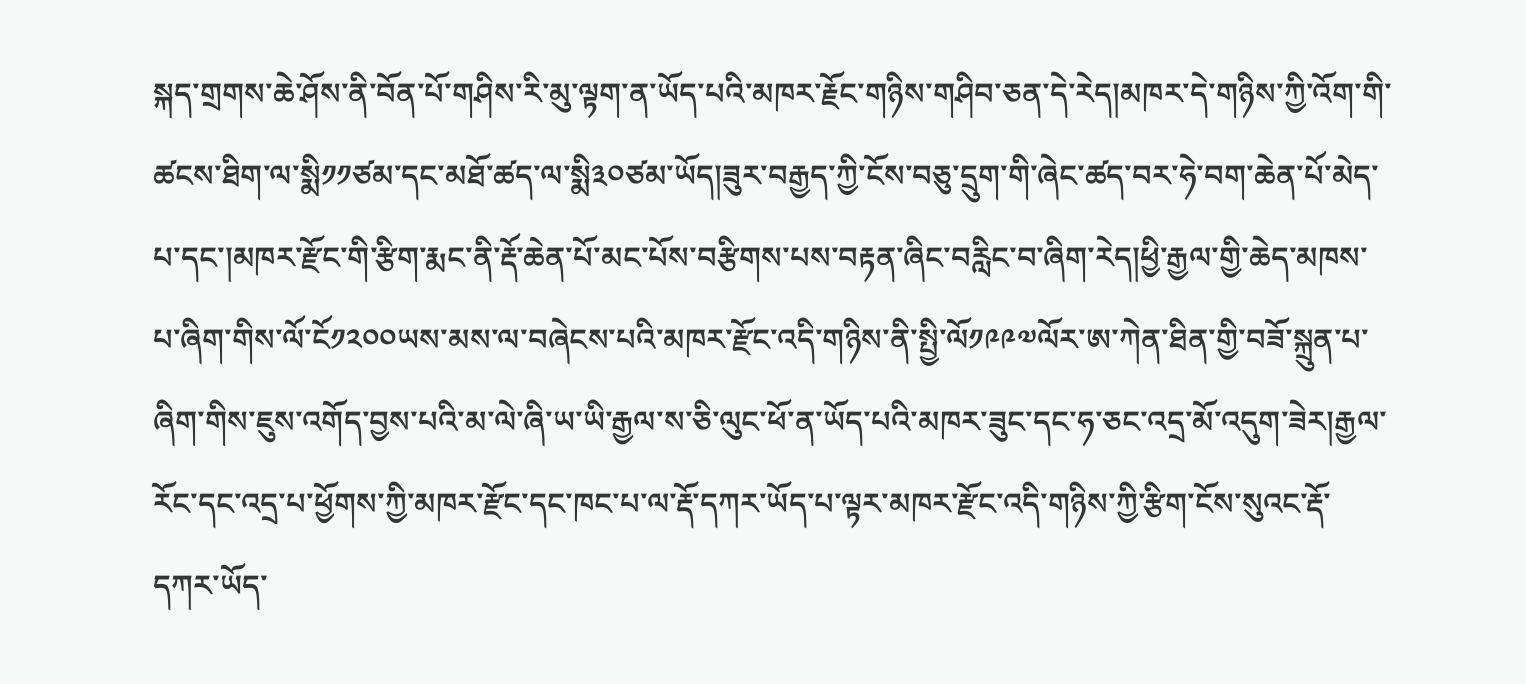སྐད་གྲགས་ཆེ་ཤོས་ནི་བོན་པོ་གཤིས་རི་མུ་ལྟག་ན་ཡོད་པའི་མཁར་རྗོང་གཉིས་གཤིབ་ཅན་དེ་རེད།མཁར་དེ་གཉིས་ཀྱི་འོག་གི་ཚངས་ཐིག་ལ་སྨི༡༡ཙམ་དང་མཐོ་ཚད་ལ་སྨི༣༠ཙམ་ཡོད།ཟུར་བརྒྱད་ཀྱི་ངོས་བཅུ་དྲུག་གི་ཞེང་ཚད་བར་ཧེ་བག་ཆེན་པོ་མེད་པ་དང་།མཁར་རྫོང་གི་རྩིག་རྨང་ནི་རྡོ་ཆེན་པོ་མང་པོས་བརྩིགས་པས་བརྟན་ཞིང་བརླིང་བ་ཞིག་རེད།ཕྱི་རྒྱལ་གྱི་ཆེད་མཁས་པ་ཞིག་གིས་ལོ་ངོ༡༢༠༠ཡས་མས་ལ་བཞེངས་པའི་མཁར་རྫོང་འདི་གཉིས་ནི་སྤྱི་ལོ༡༩༩༧ལོར་ཨ་ཀེན་ཐིན་གྱི་བཟོ་སྐྲུན་པ་ཞིག་གིས་ཇུས་འགོད་བྱས་པའི་མ་ལེ་ཞི་ཡ་ཡི་རྒྱལ་ས་ཅི་ལུང་ཕོ་ན་ཡོད་པའི་མཁར་ཟུང་དང་ཧ་ཅང་འདྲ་མོ་འདུག་ཟེར།རྒྱལ་རོང་དང་འདྲ་པ་ཕྱོགས་ཀྱི་མཁར་རྫོང་དང་ཁང་པ་ལ་རྡོ་དཀར་ཡོད་པ་ལྟར་མཁར་རྫོང་འདི་གཉིས་ཀྱི་རྩིག་ངོས་སུའང་རྡོ་དཀར་ཡོད་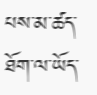པས་མ་ཚད་ཐོག་ལ་ཡོད་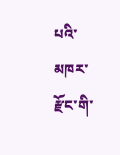པའི་མཁར་རྫོང་གི་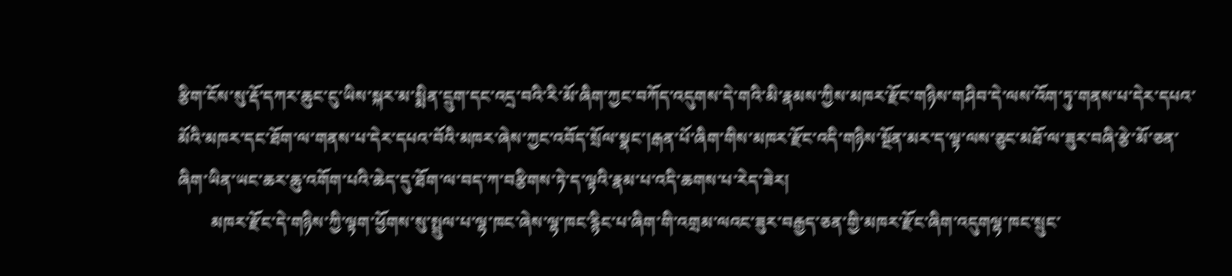རྩིག་ངོས་སུ་རྡོ་དཀར་ཆུང་ངུ་ཡིས་སྐར་མ་སྨིན་དྲུག་དང་འདྲ་བའི་རི་མོ་ཞིག་ཀྱང་བཀོད་འདུགས་དེ་གའི་མི་རྣམས་ཀྱིས་མཁར་རྫོང་གཉིས་གཤིབ་དེ་ལས་འོག་ཏུ་གནས་པ་དེར་དཔའ་མོའི་མཁར་དང་ཐོག་ལ་གནས་པ་དེར་དཔའ་བོའི་མཁར་ཞེས་ཀྱང་འབོད་སྲོལ་སྣང་།རྒན་པོ་ཞིག་གིས་མཁར་རྫོང་འདི་གཉིས་སྔོན་མར་ད་ལྟ་ལས་ཅུང་མཐོ་ལ་ཟུར་བཞི་རྩེ་མོ་ཅན་ཞིག་ཡིན་ཡང་ཆར་ཆུ་འགོག་པའི་ཆེད་དུ་ཐོག་ལ་བད་ཀ་བརྩིགས་ཏེ་ད་ལྟའི་རྣམ་པ་འདི་ཆགས་པ་རེད་ཟེར།
        མཁར་རྫོང་དེ་གཉིས་ཀྱི་ལྟག་ཕྱོགས་སུ་སྤྲུལ་པ་ལྷ་ཁང་ཞེས་ལྷ་ཁང་རྙིང་པ་ཞིག་གི་འགྲམ་ལའང་ཟུར་བརྒྱད་ཅན་གྱི་མཁར་རྫོང་ཞིག་འདུགལྷ་ཁང་སྲུང་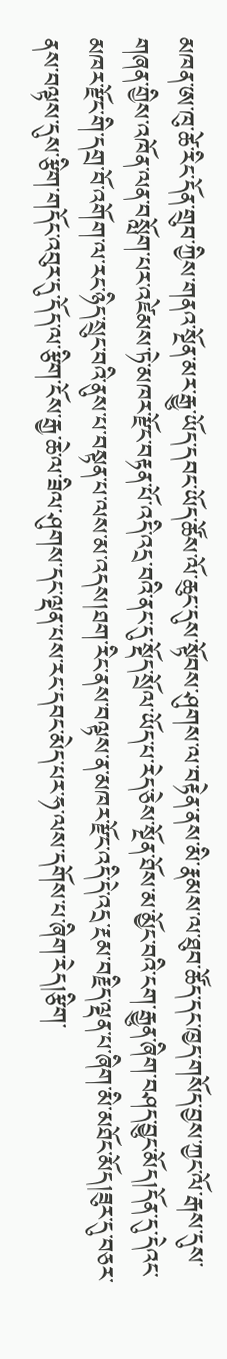མཁན་ཨ་ཁུ་ཚེ་རིང་དོན་གྲུབ་ཀྱིས་གནའ་སྔོན་མར་རྒྱུ་ཡོད་དབང་ཡོད་ཚོས་ལོ་ཆུང་དུས་སྟོབས་ཤུགས་ལ་བརྟེན་ནས་མི་རྣམས་ལ་ཐུབ་ཚོད་དང་ཁྱད་གསོད་བྱས་ཀྱང་ལོ་རྒས་དུས་གཞན་གྱིས་འཁོན་ལན་བསློག་པར་འཛེམས་ཏེ་མཁར་རྫོང་བརྟན་པོ་འདི་འདྲ་བའི་ནང་དུ་སྡོད་སྲོལ་ཡོད་པ་རེད་ཅེས་སྔོན་ཐོས་མ་མྱོང་བའི་ངག་རྒྱུན་ཞིག་བཤད་བྱུང་མོད།དོན་དུ་དེའང་མཁར་རྫོང་གི་དགྲ་བོ་འགོག་ལ་རང་ཉིད་སྲུང་བའི་ནུས་པ་བསྟན་པ་ལས་མ་འདས།ཐག་རིང་ནས་བལྟས་ན་མཁར་རྫོང་འདི་དེ་འདྲ་རྔམ་བརྗིད་ལྡན་པ་ཞིག་མི་མཐོང་མོད།ཟུར་དུ་བཅར་ནས་བལྟས་དུས་རྩིག་གདོང་འབུར་དུ་དོད་ལ་རྩིག་ངོས་རྒྱ་ཆེ་ལ་ཟིལ་ཤུགས་དང་ལྡན་པས་རང་དབང་མེད་པར་ཧ་ལས་དགོས་པ་ཞིག་རེད།རྩིག་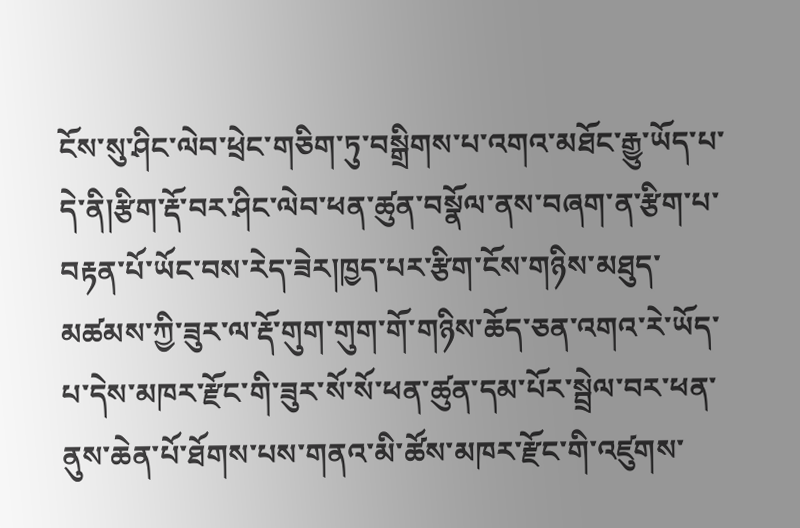ངོས་སུ་ཤིང་ལེབ་ཕྲེང་གཅིག་ཏུ་བསྒྲིགས་པ་འགའ་མཐོང་རྒྱུ་ཡོད་པ་དེ་ནི།རྩིག་རྡོ་བར་ཤིང་ལེབ་ཕན་ཚུན་བསྣོལ་ནས་བཞག་ན་རྩིག་པ་བརྟན་པོ་ཡོང་བས་རེད་ཟེར།ཁྱད་པར་རྩིག་ངོས་གཉིས་མཐུད་མཚམས་ཀྱི་ཟུར་ལ་རྡོ་གུག་གུག་གོ་གཉིས་ཆོད་ཅན་འགའ་རེ་ཡོད་པ་དེས་མཁར་རྫོང་གི་ཟུར་སོ་སོ་ཕན་ཚུན་དམ་པོར་སྦྲེལ་བར་ཕན་ནུས་ཆེན་པོ་ཐོགས་པས་གནའ་མི་ཚོས་མཁར་རྫོང་གི་འཛུགས་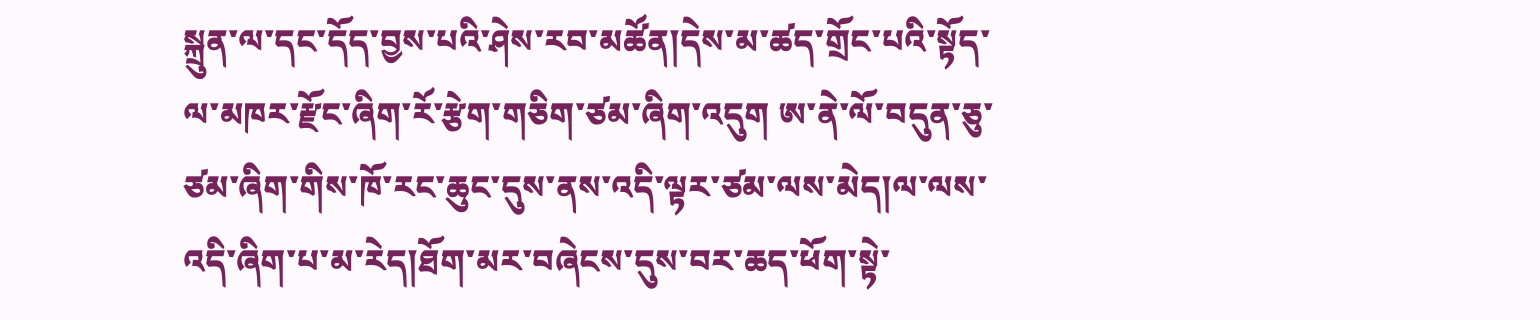སྐྲུན་ལ་དང་དོད་བྱས་པའི་ཤེས་རབ་མཚོན།དེས་མ་ཚད་གྲོང་པའི་སྟོད་ལ་མཁར་རྫོང་ཞིག་རོ་རྩེག་གཅིག་ཙམ་ཞིག་འདུག ཨ་ནེ་ལོ་བདུན་ཅུ་ཙམ་ཞིག་གིས་ཁོ་རང་ཆུང་དུས་ནས་འདི་ལྟར་ཙམ་ལས་མེད།ལ་ལས་འདི་ཞིག་པ་མ་རེད།ཐོག་མར་བཞེངས་དུས་བར་ཆད་ཕོག་སྟེ་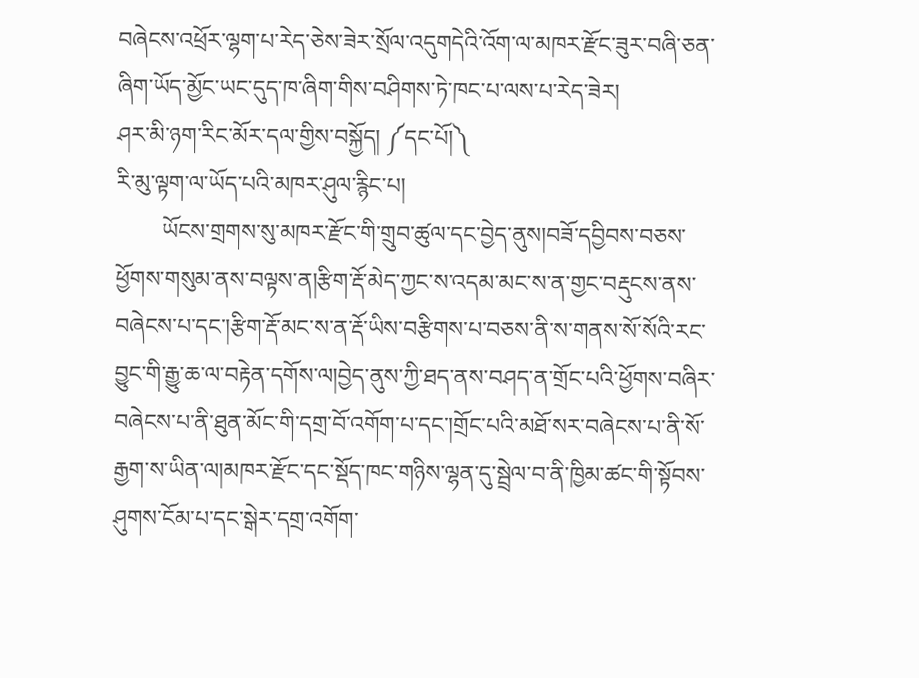བཞེངས་འཕྲོར་ལྷག་པ་རེད་ཅེས་ཟེར་སྲོལ་འདུགདེའི་འོག་ལ་མཁར་རྫོང་ཟུར་བཞི་ཅན་ཞིག་ཡོད་མྱོང་ཡང་དུད་ཁ་ཞིག་གིས་བཤིགས་ཏེ་ཁང་པ་ལས་པ་རེད་ཟེར།
ཤར་མི་ཉག་རིང་མོར་དལ་གྱིས་བསྐྱོད། ༼དང་པོ།༽
རི་མུ་ལྟག་ལ་ཡོད་པའི་མཁར་ཤུལ་རྙིང་པ།
        ཡོངས་གྲགས་སུ་མཁར་རྫོང་གི་གྲུབ་ཚུལ་དང་བྱེད་ནུས།བཟོ་དབྱིབས་བཅས་ཕྱོགས་གསུམ་ནས་བལྟས་ན།རྩིག་རྡོ་མེད་ཀྱང་ས་འདམ་མང་ས་ན་གྱང་བརྡུངས་ནས་བཞེངས་པ་དང་།རྩིག་རྡོ་མང་ས་ན་རྡོ་ཡིས་བརྩིགས་པ་བཅས་ནི་ས་གནས་སོ་སོའི་རང་བྱུང་གི་རྒྱུ་ཆ་ལ་བརྟེན་དགོས་ལ།བྱེད་ནུས་ཀྱི་ཐད་ནས་བཤད་ན་གྲོང་པའི་ཕྱོགས་བཞིར་བཞེངས་པ་ནི་ཐུན་མོང་གི་དགྲ་བོ་འགོག་པ་དང་།གྲོང་པའི་མཐོ་སར་བཞེངས་པ་ནི་སོ་རྒྱག་ས་ཡིན་ལ།མཁར་རྫོང་དང་སྡོད་ཁང་གཉིས་ལྷན་དུ་སྦྲེལ་བ་ནི་ཁྱིམ་ཚང་གི་སྟོབས་ཤུགས་ངོམ་པ་དང་སྒེར་དགྲ་འགོག་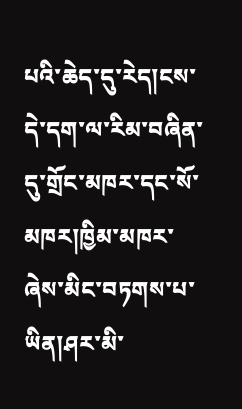པའི་ཆེད་དུ་རེད།ངས་དེ་དག་ལ་རིམ་བཞིན་དུ་གྲོང་མཁར་དང་སོ་མཁར།ཁྱིམ་མཁར་ཞེས་མིང་བཏགས་པ་ཡིན།ཤར་མི་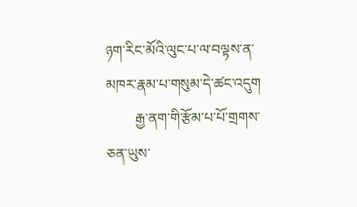ཉག་རིང་མོའི་ལུང་པ་ལ་བལྟས་ན་མཁར་རྣམ་པ་གསུམ་དེ་ཚང་འདུག
        རྒྱ་ནག་གི་རྩོམ་པ་པོ་གྲགས་ཅན་ཡུས་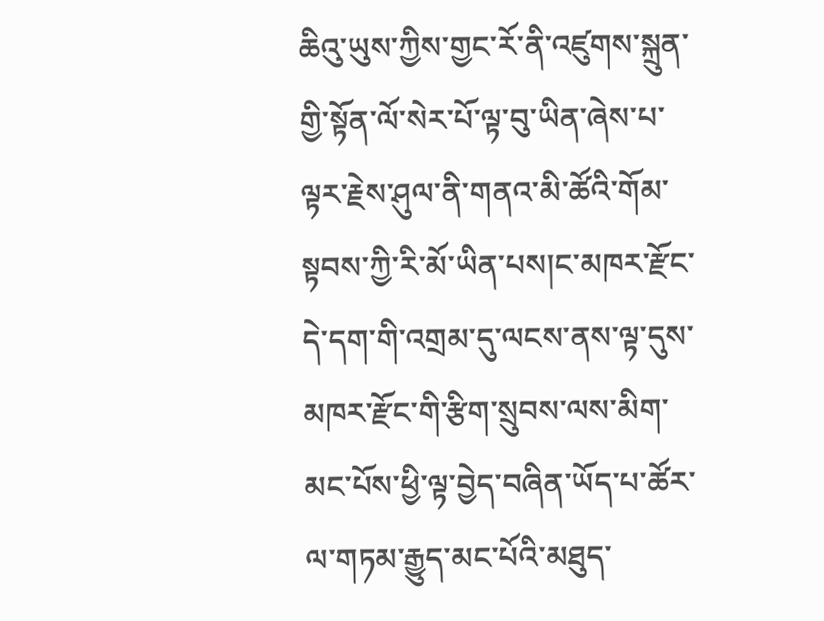ཆིའུ་ཡུས་ཀྱིས་གྱང་རོ་ནི་འཛུགས་སྐྲུན་གྱི་སྟོན་ལོ་སེར་པོ་ལྟ་བུ་ཡིན་ཞེས་པ་ལྟར་རྗེས་ཤུལ་ནི་གནའ་མི་ཚོའི་གོམ་སྟབས་ཀྱི་རི་མོ་ཡིན་པས།ང་མཁར་རྫོང་དེ་དག་གི་འགྲམ་དུ་ལངས་ནས་ལྟ་དུས་མཁར་རྫོང་གི་རྩིག་སྲུབས་ལས་མིག་མང་པོས་ཕྱི་ལྟ་བྱེད་བཞིན་ཡོད་པ་ཚོར་ལ་གཏམ་རྒྱུད་མང་པོའི་མཐུད་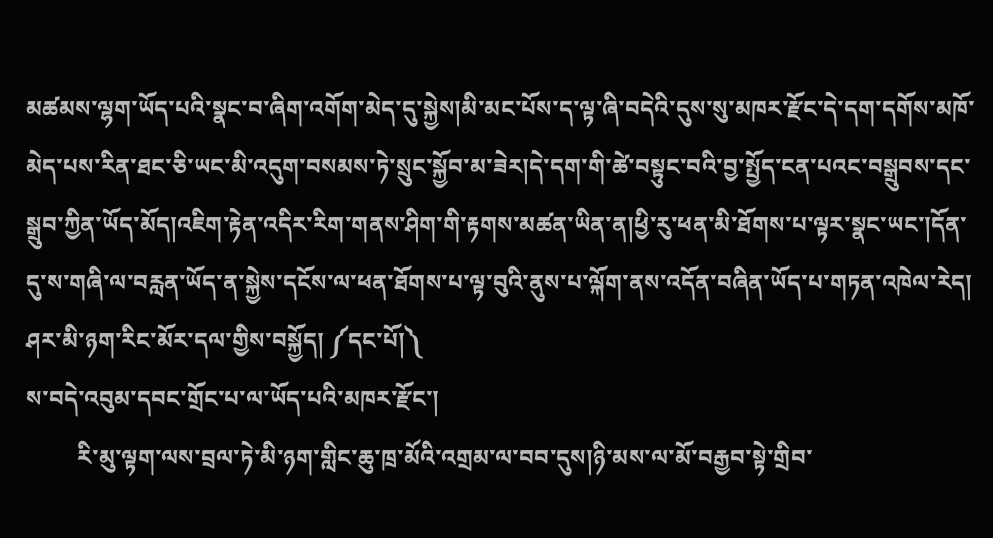མཚམས་ལྷག་ཡོད་པའི་སྣང་བ་ཞིག་འགོག་མེད་དུ་སྐྱེས།མི་མང་པོས་ད་ལྟ་ཞི་བདེའི་དུས་སུ་མཁར་རྫོང་དེ་དག་དགོས་མཁོ་མེད་པས་རིན་ཐང་ཅི་ཡང་མི་འདུག་བསམས་ཏེ་སྲུང་སྐྱོབ་མ་ཟེར།དེ་དག་གི་ཚེ་བསྟུང་བའི་བྱ་སྤྱོད་ངན་པའང་བསྒྲུབས་དང་སྒྲུབ་ཀྱིན་ཡོད་མོད།འཇིག་རྟེན་འདིར་རིག་གནས་ཤིག་གི་རྟགས་མཚན་ཡིན་ན།ཕྱི་རུ་ཕན་མི་ཐོགས་པ་ལྟར་སྣང་ཡང་།དོན་དུ་ས་གཞི་ལ་བརླན་ཡོད་ན་སྐྱེས་དངོས་ལ་ཕན་ཐོགས་པ་ལྟ་བུའི་ནུས་པ་ལྐོག་ནས་འདོན་བཞིན་ཡོད་པ་གཏན་འཁེལ་རེད།
ཤར་མི་ཉག་རིང་མོར་དལ་གྱིས་བསྐྱོད། ༼དང་པོ།༽
ས་བདེ་འབུམ་དབང་གྲོང་པ་ལ་ཡོད་པའི་མཁར་རྫོང་།
         རི་མུ་ལྟག་ལས་བྲལ་ཏེ་མི་ཉག་གླིང་ཆུ་ཁྲ་མོའི་འགྲམ་ལ་བབ་དུས།ཉི་མས་ལ་མོ་བརྒྱབ་སྟེ་གྲིབ་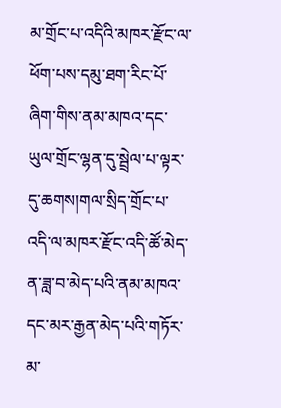མ་གྲོང་པ་འདིའི་མཁར་རྫོང་ལ་ཕོག་པས་དམུ་ཐག་རིང་པོ་ཞིག་གིས་ནམ་མཁའ་དང་ཡུལ་གྲོང་ལྷན་དུ་སྦྲེལ་པ་ལྟར་དུ་ཆགས།གལ་སྲིད་གྲོང་པ་འདི་ལ་མཁར་རྫོང་འདི་ཚོ་མེད་ན་ཟླ་བ་མེད་པའི་ནམ་མཁའ་དང་མར་རྒྱན་མེད་པའི་གཏོར་མ་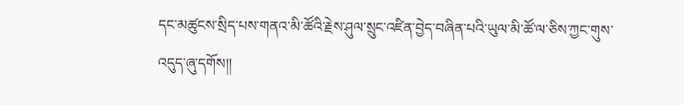དང་མཚུངས་སྲིད་པས་གནའ་མི་ཚོའི་རྗེས་ཤུལ་སྲུང་འཛིན་བྱེད་བཞིན་པའི་ཡུལ་མི་ཚོ་ལ་ཅིས་ཀྱང་གུས་འདུད་ཞུ་དགོས།།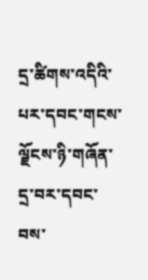དྲ་ཚིགས་འདིའི་པར་དབང་གངས་ལྗོངས་ཉི་གཞོན་དྲ་བར་དབང་བས་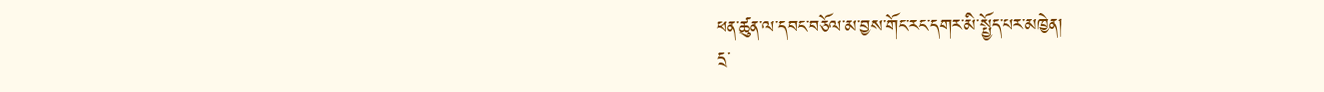ཕན་ཚུན་ལ་དབང་བཅོལ་མ་བྱས་གོང་རང་དགར་མི་སྤྱོད་པར་མཁྱེན།
དྲ་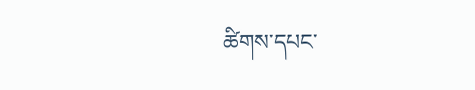ཚིགས་དཔང་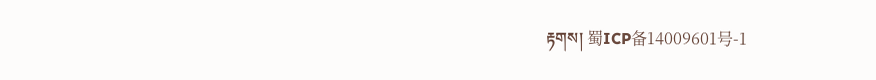རྟགས། 蜀ICP备14009601号-1